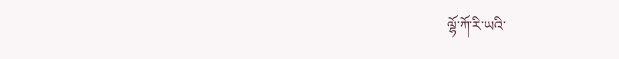ལྷོ་ཀོ་རི་ཡའི་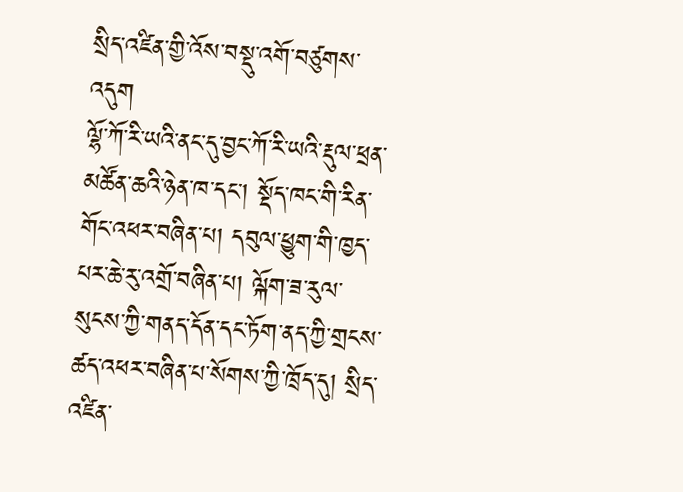སྲིད་འཛིན་གྱི་འོས་བསྡུ་འགོ་བཙུགས་འདུག
ལྷོ་ཀོ་རི་ཡའི་ནང་དུ་བྱང་ཀོ་རི་ཡའི་རྡུལ་ཕྲན་མཚོན་ཆའི་ཉེན་ཁ་དང་། སྡོད་ཁང་གི་རིན་གོང་འཕར་བཞིན་པ། དབུལ་ཕྱུག་གི་ཁྱད་པར་ཆེ་རུ་འགྲོ་བཞིན་པ། ལྐོག་ཟ་རུལ་སུངས་ཀྱི་གནད་དོན་དང་ཏོག་ནད་ཀྱི་གྲངས་ཚད་འཕར་བཞིན་པ་སོགས་ཀྱི་ཁྲོད་དུ། སྲིད་འཛིན་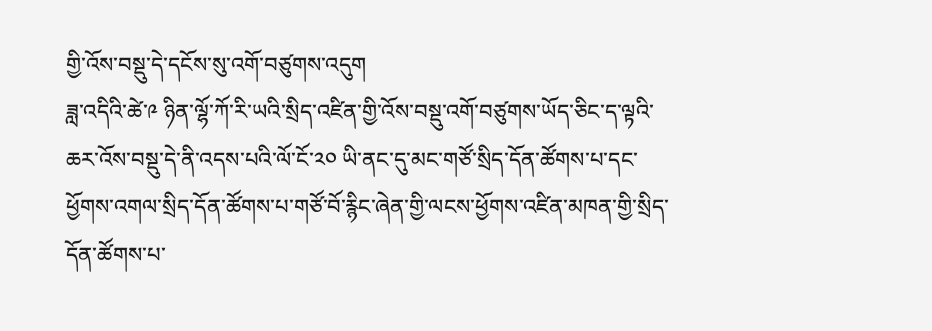གྱི་འོས་བསྡུ་དེ་དངོས་སུ་འགོ་བཙུགས་འདུག
ཟླ་འདིའི་ཚེ་༩ ཉིན་ལྷོ་ཀོ་རི་ཡའི་སྲིད་འཛིན་གྱི་འོས་བསྡུ་འགོ་བཙུགས་ཡོད་ཅིང་ད་ལྟའི་ཆར་འོས་བསྡུ་དེ་ནི་འདས་པའི་ལོ་ངོ་༢༠ ཡི་ནང་དུ་མང་གཙོ་སྲིད་དོན་ཚོགས་པ་དང་ཕྱོགས་འགལ་སྲིད་དོན་ཚོགས་པ་གཙོ་བོ་རྙིང་ཞེན་གྱི་ལངས་ཕྱོགས་འཛིན་མཁན་གྱི་སྲིད་དོན་ཚོགས་པ་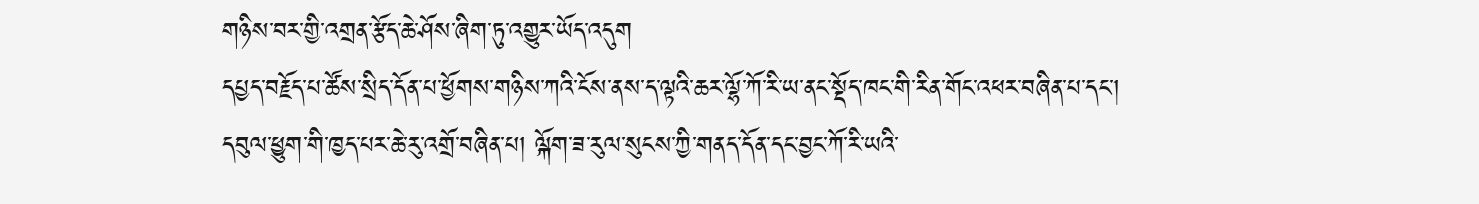གཉིས་བར་གྱི་འགྲན་རྩོད་ཆེ་ཤོས་ཞིག་ཏུ་འགྱུར་ཡོད་འདུག
དཔྱད་བརྗོད་པ་ཚོས་སྲིད་དོན་པ་ཕྱོགས་གཉིས་ཀའི་ངོས་ནས་ད་ལྟའི་ཆར་ལྷོ་ཀོ་རི་ཡ་ནང་སྡོད་ཁང་གི་རིན་གོང་འཕར་བཞིན་པ་དང་། དབུལ་ཕྱུག་གི་ཁྱད་པར་ཆེ་རུ་འགྲོ་བཞིན་པ། ལྐོག་ཟ་རུལ་སུངས་ཀྱི་གནད་དོན་དང་བྱང་ཀོ་རི་ཡའི་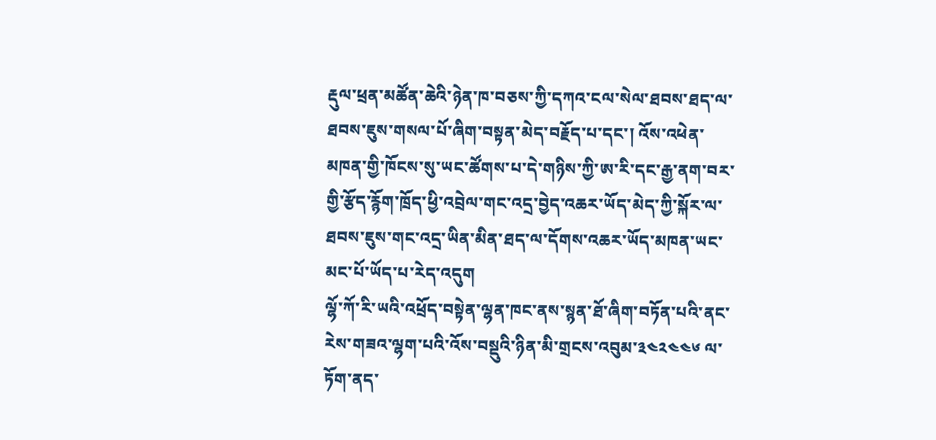རྡུལ་ཕྲན་མཚོན་ཆེའི་ཉེན་ཁ་བཅས་ཀྱི་དཀའ་ངལ་སེལ་ཐབས་ཐད་ལ་ཐབས་ཇུས་གསལ་པོ་ཞིག་བསྟན་མེད་བརྗོད་པ་དང་། འོས་འཕེན་མཁན་གྱི་ཁོངས་སུ་ཡང་ཚོགས་པ་དེ་གཉིས་ཀྱི་ཨ་རི་དང་རྒྱ་ནག་བར་གྱི་རྩོད་རྙོག་ཁྲོད་ཕྱི་འབྲེལ་གང་འདྲ་བྱེད་འཆར་ཡོད་མེད་ཀྱི་སྐོར་ལ་ཐབས་ཇུས་གང་འདྲ་ཡིན་མིན་ཐད་ལ་དོགས་འཆར་ཡོད་མཁན་ཡང་མང་པོ་ཡོད་པ་རེད་འདུག
ལྷོ་ཀོ་རི་ཡའི་འཕྲོད་བསྟེན་ལྷན་ཁང་ནས་སྙན་ཐོ་ཞིག་བཏོན་པའི་ནང་རེས་གཟའ་ལྷག་པའི་འོས་བསྡུའི་ཉིན་མི་གྲངས་འབུམ་༣༤༢༤༤༦ ལ་ཏོག་ནད་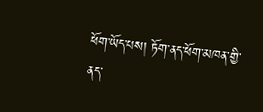ཕོག་ཡོད་པས། ཏོག་ནད་ཕོག་མཁན་གྱི་ནད་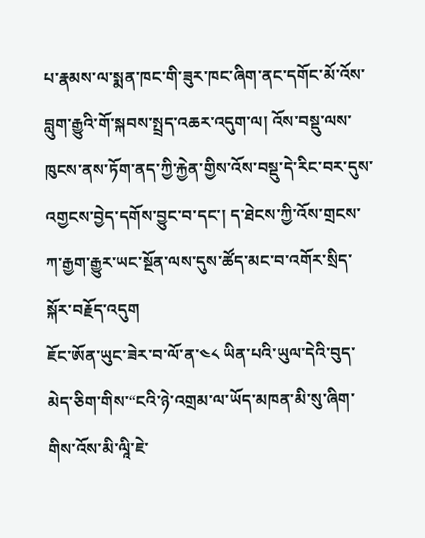པ་རྣམས་ལ་སྨན་ཁང་གི་ཟུར་ཁང་ཞིག་ནང་དགོང་མོ་འོས་བླུག་རྒྱུའི་གོ་སྐབས་སྤྲད་འཆར་འདུག་ལ། འོས་བསྡུ་ལས་ཁུངས་ནས་ཏོག་ནད་ཀྱི་རྐྱེན་གྱིས་འོས་བསྡུ་དེ་རིང་བར་དུས་འགྱངས་བྱེད་དགོས་བྱུང་བ་དང་། ད་ཐེངས་ཀྱི་འོས་གྲངས་ཀ་རྒྱག་རྒྱུར་ཡང་སྔོན་ལས་དུས་ཚོད་མང་བ་འགོར་སྲིད་སྐོར་བརྗོད་འདུག
ཇོང་ཨོན་ཡུང་ཟེར་བ་ལོ་ན་༤༨ ཡིན་པའི་ཡུལ་དེའི་བུད་མེད་ཅིག་གིས་“ངའི་ཉེ་འགྲམ་ལ་ཡོད་མཁན་མི་སུ་ཞིག་གིས་འོས་མི་ལཱི་ཇེ་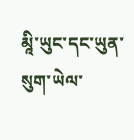མཱི་ཡུང་དང་ཡུན་སུག་ཡེལ་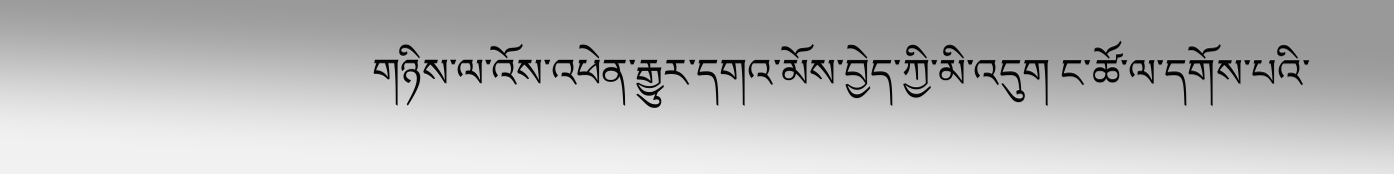གཉིས་ལ་འོས་འཕེན་རྒྱུར་དགའ་མོས་བྱེད་ཀྱི་མི་འདུག ང་ཚོ་ལ་དགོས་པའི་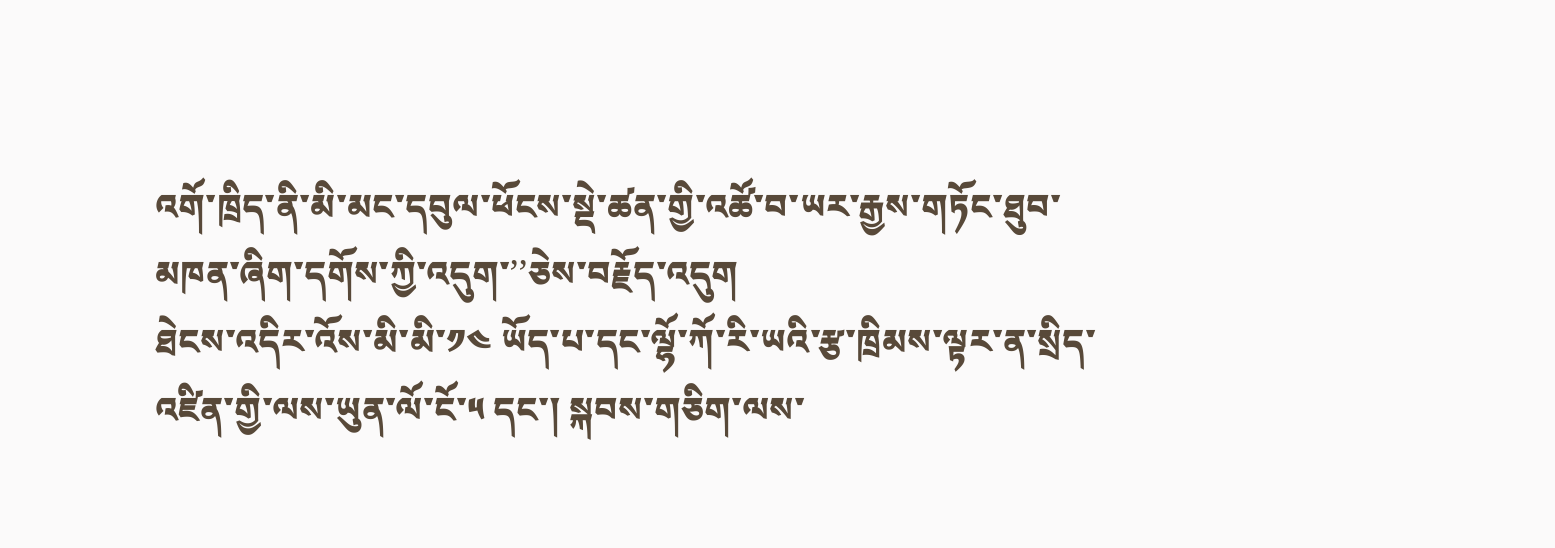འགོ་ཁྲིད་ནི་མི་མང་དབུལ་ཕོངས་སྡེ་ཚན་གྱི་འཚོ་བ་ཡར་རྒྱས་གཏོང་ཐུབ་མཁན་ཞིག་དགོས་ཀྱི་འདུག་’’ཅེས་བརྗོད་འདུག
ཐེངས་འདིར་འོས་མི་མི་༡༤ ཡོད་པ་དང་ལྷོ་ཀོ་རི་ཡའི་རྩ་ཁྲིམས་ལྟར་ན་སྲིད་འཛིན་གྱི་ལས་ཡུན་ལོ་ངོ་༥ དང་། སྐབས་གཅིག་ལས་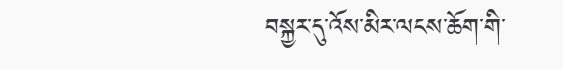བསྐྱར་དུ་འོས་མིར་ལངས་ཆོག་གི་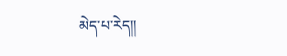མེད་པ་རེད།།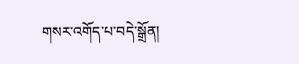གསར་འགོད་པ་བདེ་སྒྲོན།